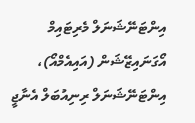އިންޓަނޭޝަނަލް މެރިޓައިމް އޯގަނައިޒޭޝަން (އައިއެމްއޯ)، އިންޓަނޭޝަނަލް ރިނިއުބަލް އެނާޖީ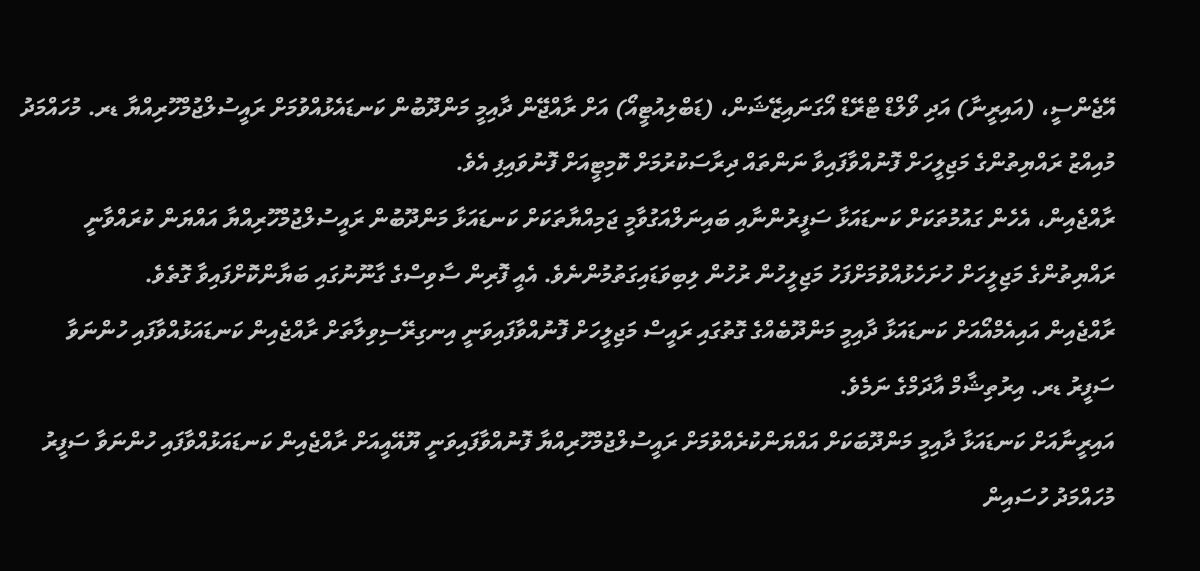އޭޖެންސީ، (އައިރީނާ) އަދި ވޯލްޑް ޓްރޭޑް އޯގަނައިޒޭޝަން، (ޑަބްލިއުޓީއޯ) އަށް ރާއްޖޭން ދާއިމީ މަންދޫބުން ކަނޑައެޅުއްވުމަށް ރައީސުލްޖުމްހޫރިއްޔާ ޑރ. މުހައްމަދު މުއިއްޒު ރައްޔިތުންގެ މަޖިލީހަށް ފޮނުއްވާފައިވާ ނަންތައް ދިރާސަކުރުމަށް ކޮމިޓީއަށް ފޮނުވައިފި އެވެ.
ރާއްޖެއިން، އެހެން ގައުމުތަކަށް ކަނޑައަޅާ ސަފީރުންނާއި ބައިނަލްއަގުވާމީ ޖަމިއްޔާތަކަށް ކަނޑައަޅާ މަންދޫބުން ރައީސުލްޖުމްހޫރިއްޔާ އައްޔަން ކުރައްވާނީ ރައްޔިތުންގެ މަޖިލީހަށް ހުށަހެޅުއްވުމަށްފަހު މަޖިލީހުން ރުހުން ލިބިވަޑައިގަތުމުންނެވެ. އެއީ ފޮރިން ސާވިސްގެ ގާނޫނުގައި ބަޔާންކޮށްފައިވާ ގޮތެވެ.
ރާއްޖެއިން އައިއެމްއޯއަށް ކަނޑައަޅާ ދާއިމީ މަންދޫބެއްގެ ގޮތުގައި ރައީސް މަޖިލީހަށް ފޮނުއްވާފައިވަނީ އިނގިރޭސިވިލާތަށް ރާއްޖެއިން ކަނޑައަޅުއްވާފައި ހުންނަވާ ސަފީރު ޑރ. އިރުތިޝާމް އާދަމްގެ ނަމެވެ.
އައިރީނާއަށް ކަނޑައަޅާ ދާއިމީ މަންދޫބަކަށް އައްޔަންކުރެއްވުމަށް ރައީސުލްޖުމްހޫރިއްޔާ ފޮނުއްވާފައިވަނީ ޔޫއޭއީއަށް ރާއްޖެއިން ކަނޑައަޅުއްވާފައި ހުންނަވާ ސަފީރު މުހައްމަދު ހުސައިން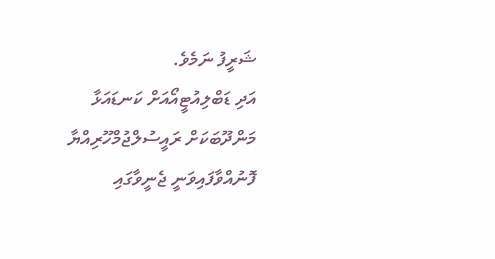ޝަރީފު ނަމެވެ.
އަދި ޑަބްލިއުޓީއޯއަށް ކަނޑައަޅާ މަންދޫބަކަށް ރައީސުލްޖުމްހޫރިއްޔާ ފޮނުއްވާފައިވަނީ ޖެނީވާގައި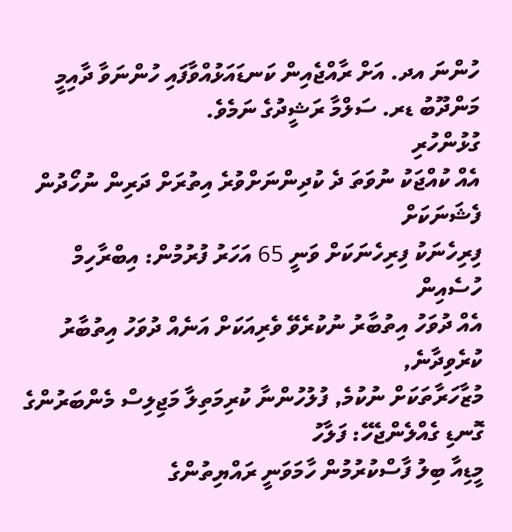ހުންނަ އދ. އަށް ރާއްޖެއިން ކަނޑައަޅުއްވާފައި ހުންނަވާ ދާއިމީ މަންދޫބު ޑރ. ސަލްމާ ރަޝީދުގެ ނަމެވެ.
ގުޅުންހުރި
އެއް ކުއްޖަކު ނުވަތަ ދެ ކުދިންނަށްވުރެ އިތުރަށް ދަރިން ނުހޯދުން ފެޝަނަކަށް
ފިރިހެނަކު ފިރިހެނަކަށް ވަނީ 65 އަހަރު ފުރުމުން: އިބްރާހިމް ހުސެއިން
އެއް ދުވަހު އިތުބާރު ނުކުރެވޭ ވެރިއަކަށް އަނެއް ދުވަހު އިތުބާރު ކުރެވިދާނެ,
މުޒާހަރާތަކަށް ނުކުމެ, ފުލުހުންނާ ކުރިމަތިލާ މަޖިލިސް މެންބަރުންގެ ގޮނޑި ގެއްލެންޖެހޭ: ފަލާހު
މީޑިއާ ބިލު ފާސްކުރުމުން ހާމަވަނީ ރައްޔިތުންގެ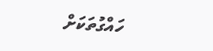ހައްގުތަކަށް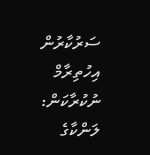ސަރުކާރުން އިހުތިރާމް ނުކުރާކަން:
ލަންކާގެ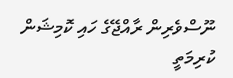ނޫސްވެރިން ރާއްޖޭގެ ހައި ކޮމިޝަން ކުރިމަތީ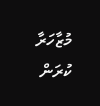މުޒާހަރާ ކުރަން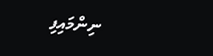ނިންމައިފި